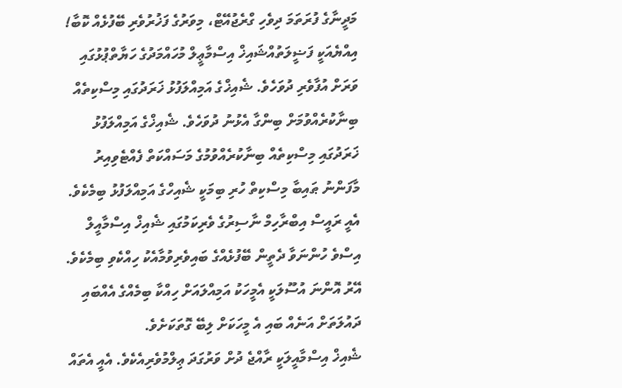މަދީނާގެ ފުރަތަމަ ދިވެހި ގްރެޖުއޭޓް، މިވަރުގެ ފަޚުރުވެރި ބޭފުޅެއް ކޮބާ!
އިއްޔެއަކީ ފަޟީލަތުއްޝައިޚް އިސްމާޢީލް މުހައްމަދުގެ ހަޔާތްޕުޅުގައި ވަރަށް އުފާވެރި ދުވަހެވެ. ޝެއިޚްގެ އަމިއްލަފުޅު ޚަރަދުގައި މިސްކިތެއް ބިނާކުރެއްވުމަށް ބިންގާ އެޅުނު ދުވަހެވެ. ޝެއިޚްގެ އަމިއްލަފުޅު ޚަރަދުގައި މިސްކިތެއް ބިނާކުރެއްވުމުގެ މަސައްކަތް ފެއްޓެވިއިރު މާފަންނު ޠައިބާ މިސްކިތް ހުރި ބިމަކީ ޝެއިހްގެ އަމިއްލަފުޅު ބިމެކެވެ.
އެއީ ރައީސް އިބްރާހިމް ނާސިރުގެ ވެރިކަމުގައި ޝެއިޚް އިސްމާއީލް އިސްވެ ހުންނަވާ ދެތީން ބޭފުޅެއްގެ ބައިވެރިވުމާއެކު ހިއްކެވި ބިމެކެވެ. އޭރު އޮންނަ އުސޫލަކީ އެމީހަކު އަމިއްލައަށް ހިއްކާ ބިމެއްގެ އެއްބައި ދައުލަތަށް އަނެއް ބައި އެ މީހަކަށް ލިބޭ ގޮތަކަށެވެ.
ޝެއިޚް އިސްމާއީލަކީ ރާއްޖެ ދުށް ވަރުގަދަ ޢިލްމުވެރިއެކެވެ. އެއީ އެތައް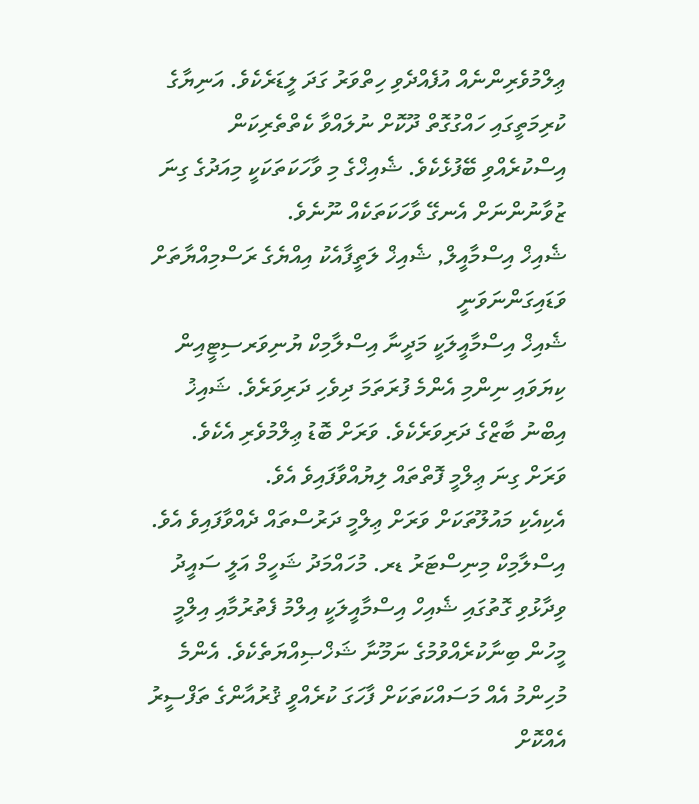ޢިލްމުވެރިންނެއް އުފެއްދެވި ހިތްވަރު ގަދަ ލީޑަރެކެވެ. އަނިޔާގެ ކުރިމަތީގައި ހައްގުގޮތް ދޫކޮށް ނުލައްވާ ކެތްތެރިކަން އިސްކުރެއްވި ބޭފުޅެކެވެ. ޝެއިޚްގެ މި ވާހަކަތަކަކީ މިއަދުގެ ގިނަ ޒުވާނުންނަށް އެނގޭ ވާހަކަތަކެއް ނޫނެވެ.
ޝެއިޚް އިސްމާއީލް, ޝެއިޚް ލަތީފާއެކު އިއްޔެގެ ރަސްމިއްޔާތަށް ވަޑައިގަންނަވަނީ
ޝެއިޚް އިސްމާއީލަކީ މަދީނާ އިސްލާމިކް ޔުނިވަރސިޓީއިން ކިޔަވައި ނިންމި އެންމެ ފުރަތަމަ ދިވެހި ދަރިވަރެވެ. ޝައިޚު އިބްނު ބާޒްގެ ދަރިވަރެކެވެ. ވަރަށް ބޮޑު ޢިލްމުވެރި އެކެވެ. ވަރަށް ގިނަ ޢިލްމީ ފޮތްތައް ލިޔުއްވާފައިވެ އެވެ.
އެކިއެކި މައުލޫތަކަށް ވަރަށް ޢިލްމީ ދަރުސްތައް ދެއްވާފައިވެ އެވެ.
އިސްލާމިކް މިނިސްޓަރު ޑރ. މުހައްމަދު ޝަހީމް އަލީ ސައީދު ވިދާޅުވި ގޮތުގައި ޝެއިހް އިސްމާއީލަކީ އިލްމު ފެތުރުމާއި އިލްމީ މީހުން ބިނާކުރެއްވުމުގެ ނަމޫނާ ޝަޚްޞިއްޔަތެކެވެ. އެންމެ މުހިންމު އެއް މަސައްކަތަކަށް ފާހަގަ ކުރެއްވީ ޤުރުއާންގެ ތަފްސީރު އެއްކޮށް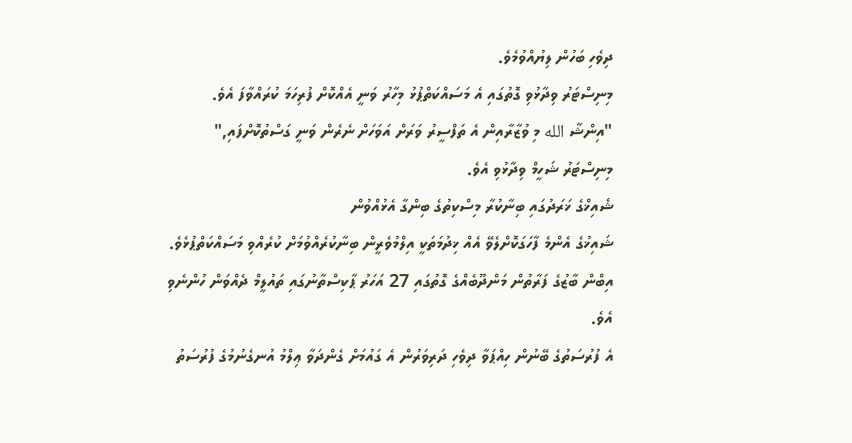ދިވެހި ބަހުން ލިޔުއްވުމެވެ.
މިނިސްޓަރު ވިދާޅުވި ގޮތުގައި އެ މަސައްކަތްޕުޅު މިހާރު ވަނީ އެއްކޮށް ފުރިހަމަ ކުރައްވާފަ އެވެ.
"އިންޝާ الله މި ވުޒާރާއިން އެ ތަފްސީރު ވަރަށް އަވަހަށް ނެރެން ވަނީ ގަސްތުކޮށްފައި," މިނިސްޓަރު ޝަހީމް ވިދާޅުވި އެވެ.
ޝެއިޚްގެ ޚަރަދުގައި ބިނާކުރާ މިސްކިތުގެ ބިންގާ އެޅުއްވުން
ޝައިޚުގެ އެންމެ ފާހަގަކޮށްލެވޭ އެއް ޚިދުމަތަކީ އިލްމުވެރީން ބިނާކުރެއްވުމަށް ކުރެއްވި މަސައްކަތްޕުޅެވެ. އިބްން ބާޒުގެ ފަރާތުން މަންދޫބެއްގެ ގޮތުގައި 27 އަހަރު ޕާކިސްތާނުގައި ތައުލީމް ދެއްވަން ހުންނެވި އެވެ.
އެ ފުރުސަތުގެ ބޭނުން ހިއްޕަވާ ދިވެހި ދަރިވަރުން އެ ގައުމަށް ގެންދަވާ ޢިލްމު އުނގެނުމުގެ ފުރުސަތު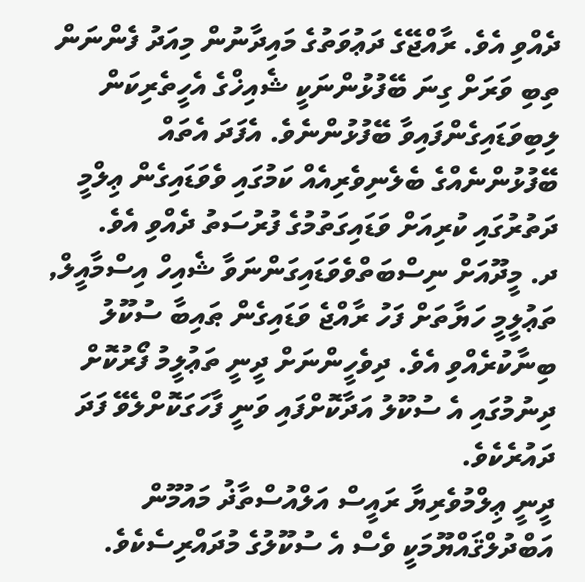ދެއްވި އެވެ. ރާއްޖޭގެ ދަޢުވަތުގެ މައިދާނުން މިއަދު ފެންނަން ތިބި ވަރަށް ގިނަ ބޭފުޅުންނަކީ ޝެއިޚްގެ އެހީތެރިކަން ލިބިވަޑައިގެންފައިވާ ބޭފުޅުންނެވެ. އެފަދަ އެތައް ބޭފުޅުންނެއްގެ ބެލެނިވެރިއެއް ކަމުގައި ވެވަޑައިގެން ޢިލްމީ ދަތުރުގައި ކުރިއަށް ވަޑައިގަތުމުގެ ފުރުސަތު ދެއްވި އެވެ.
ދ. މީދޫއަށް ނިސްބަތްވެވަޑައިގަންނަވާ ޝެއިހް އިސްމާއީލް, ތަޢުލީމީ ހަޔާތަށް ފަހު ރާއްޖެ ވަޑައިގެން ޠައިބާ ސުކޫލު ބިނާކުރެއްވި އެވެ. ދިވެހީންނަށް ދީނީ ތަޢުލީމު ފޯރުކޮށް ދިނުމުގައި އެ ސުކޫލު އަދާކޮށްފައި ވަނީ ފާހަގަކޮށްލެވޭ ފަދަ ދައުރެކެވެ.
ދީނީ ޢިލްމުވެރިޔާ ރައީސް އަލްއުސްތާޛު މައުމޫން އަބްދުލްޤައްޔޫމަކީ ވެސް އެ ސުކޫލުގެ މުދައްރިސެކެވެ.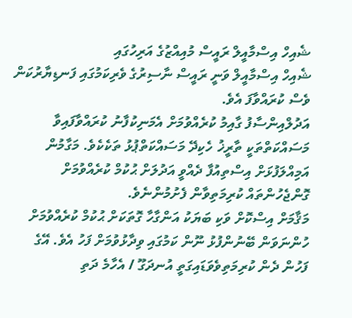ޝެއިހް އިސްމާއީލް ރައީސް މުއިއްޒުގެ އަރިހުގައި
ޝެއިހް އިސްމާއީލް ވަނީ ރައީސް ނާސިރުގެ ވެރިކަމުގައި ފަނޑިޔާރުކަން ވެސް ކުރައްވާފަ އެވެ.
އަދުލްއިންސާފު ގާއިމު ކުރެއްވުމަށް އެމަނިކުފާނު ކުރައްވާފައިވާ މަސައްކަތްތަކީ ތާރީޚު ހެކިދޭ މަސައްކަތްޕުޅު ތަކެކެވެ. މަގާމުން އަމިއްލަފުޅަށް އިސްތިއުފާ ދެއްވީ އަދުލަށް ޙުކުމް ކުރެއްވުމަށް ގޮންޖެހުންތައް ކުރިމަތިވާން ފެށުމުންނެވެ.
މަޤާމަށް އިސްކޮށް ވަކި ބަޔަކު އަންގާހާ ގޮތަކަށް ޙުކުމް ކުރެއްވުމަށް ހުންނަވަން ބޭނުންފުޅު ނޫން ކަމުގައި ވިދާޅުވުމަށް ފަހު އެވެ. އޭގެ ފަހުން ދެން ކުރިމަތިވެވަޑައިގަތީ އުނދަގޫ / އެހާމެ ދަތި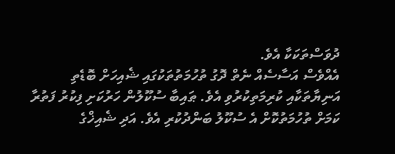ދުވަސްތަކަކާ އެވެ.
އެއްވެސް އަސާސެއް ނެތް ދޮގު ތުހުމަތުތަކުގައި ޝެއިހަށް ބޮޑެތި އަނިޔާތަކާއި ކުރިމަތިކުރުވި އެވެ. ޠައިބާ ސުކޫލުން ހަރުކަށި ފިކުރު ފަތުރާ ކަމަށް ތުހުމަތުކޮށް އެ ސުކޫލު ބަންދުކުރި އެވެ. އަދި ޝެއިޚްގެ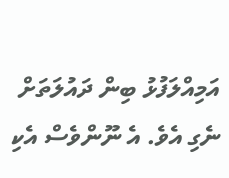އަމިއްލަފުޅު ބިން ދައުލަތަށް ނެގި އެވެ. އެ ނޫންވެސް އެކި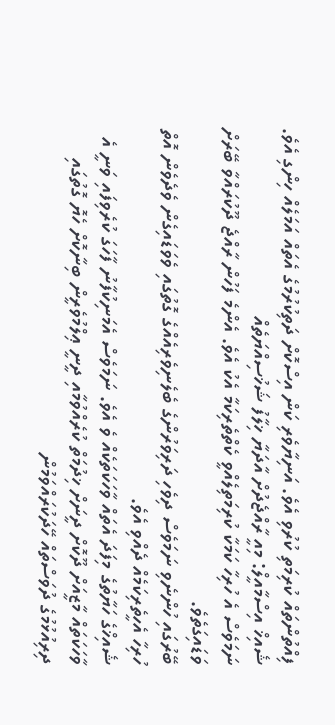ފިއްތުންތައް ކުރިމަތި ކުރުވި އެވެ. އަނިޔާވެރި ކަން އިސްކޮށް ދަތިކުރުމުގެ އެތައް އަމަލެއް ހިންގި އެވެ.
ޝެއިޚް އިސްމާއީލް: މިއީ ރާއްޖެދުށް އާދަޔާ ޚިލާފު ޝަޚުސިއްޔަތެއް
ނަމަވެސް އެ ހުރިހާ ކަމަކާ ކުރިމަތިލެއްވީ ކެތްތެރިކަމާ އެކު އެވެ. އެންމެ ފަހުން ރާއްޖެ ދޫކުރައްވާ ބޭރަށް ވަޑައިގަތެވެ.
ބޭރުގައި ހުންނެވި ނަމަވެސް ދިވެހި ދަރިވަރުންގެ ބެލެނިވެރިއެއްގެ ގޮތުގައި ވެވަޑައިގެން ވެދެވެން އޮތް ހުރިހާ އެހީތެރިކަމެއް ދެއްވި އެވެ.
ޝެއިޚްގެ ހަޔާތުގެ މިފަދަ އެތައް ވާހަކަތަކެއް ވެ އެވެ. ނަމަވެސް އެމަނިކުފާނު ފާހަގަ ކުރެވިފައި ވަނީ އެ ވާހަކަތައް މާޒީއަށް ދޫކޮށް ދީނަށް ޚިދުމަތް ކުރެއްވުމާއި ދީނީ ޢިލްމުވެރީން ބިނާކޮށް ހެޔޮ ގޮތުގައި ދިރިއުޅުމުގެ ދުވަސްތައް ހޭދަކުރައްވަމުން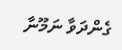ގެންދަވާ ނަމޫނާ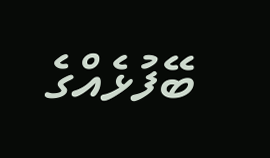ބޭފުޅެއްގެ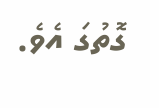ގޮތުގަ އެވެ.